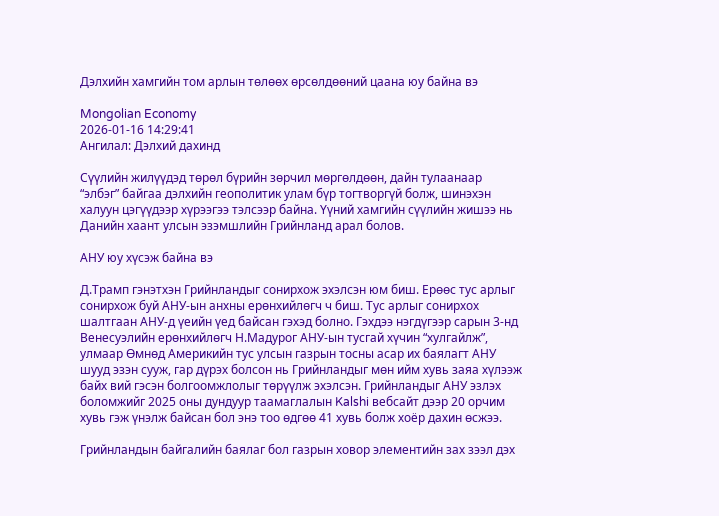Дэлхийн хамгийн том арлын төлөөх өрсөлдөөний цаана юу байна вэ

Mongolian Economy
2026-01-16 14:29:41
Ангилал: Дэлхий дахинд

Сүүлийн жилүүдэд төрөл бүрийн зөрчил мөргөлдөөн, дайн тулаанаар “элбэг” байгаа дэлхийн геополитик улам бүр тогтворгүй болж, шинэхэн халуун цэгүүдээр хүрээгээ тэлсээр байна. Үүний хамгийн сүүлийн жишээ нь Данийн хаант улсын эзэмшлийн Грийнланд арал болов.

АНУ юу хүсэж байна вэ

Д.Трамп гэнэтхэн Грийнландыг сонирхож эхэлсэн юм биш. Ерөөс тус арлыг сонирхож буй АНУ-ын анхны ерөнхийлөгч ч биш. Тус арлыг сонирхох шалтгаан АНУ-д үеийн үед байсан гэхэд болно. Гэхдээ нэгдүгээр сарын 3-нд Венесуэлийн ерөнхийлөгч Н.Мадурог АНУ-ын тусгай хүчин “хулгайлж”, улмаар Өмнөд Америкийн тус улсын газрын тосны асар их баялагт АНУ шууд эзэн сууж, гар дүрэх болсон нь Грийнландыг мөн ийм хувь заяа хүлээж байх вий гэсэн болгоомжлолыг төрүүлж эхэлсэн. Грийнландыг АНУ эзлэх боломжийг 2025 оны дундуур таамаглалын Kalshi вебсайт дээр 20 орчим хувь гэж үнэлж байсан бол энэ тоо өдгөө 41 хувь болж хоёр дахин өсжээ.

Грийнландын байгалийн баялаг бол газрын ховор элементийн зах зээл дэх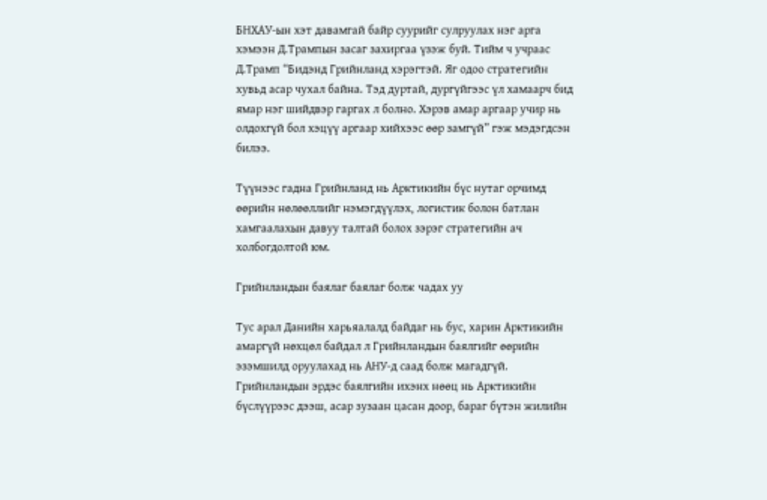БНХАУ-ын хэт давамгай байр суурийг сулруулах нэг арга хэмээн Д.Трампын засаг захиргаа үзэж буй. Тийм ч учраас Д.Трамп “Бидэнд Грийнланд хэрэгтэй. Яг одоо стратегийн хувьд асар чухал байна. Тэд дуртай, дургүйгээс үл хамаарч бид ямар нэг шийдвэр гаргах л болно. Хэрэв амар аргаар учир нь олдохгүй бол хэцүү аргаар хийхээс өөр замгүй” гэж мэдэгдсэн билээ.

Түүнээс гадна Грийнланд нь Арктикийн бүс нутаг орчимд өөрийн нөлөөллийг нэмэгдүүлэх, логистик болон батлан  хамгаалахын давуу талтай болох зэрэг стратегийн ач холбогдолтой юм.

Грийнландын баялаг баялаг болж чадах уу

Тус арал Данийн харьяалалд байдаг нь бус, харин Арктикийн амаргүй нөхцөл байдал л Грийнландын баялгийг өөрийн эзэмшилд оруулахад нь АНУ-д саад болж магадгүй. Грийнландын эрдэс баялгийн ихэнх нөөц нь Арктикийн бүслүүрээс дээш, асар зузаан цасан доор, бараг бүтэн жилийн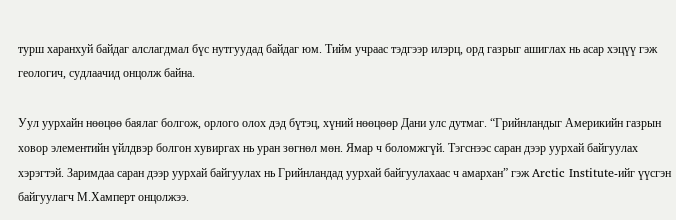турш харанхуй байдаг алслагдмал бүс нутгуудад байдаг юм. Тийм учраас тэдгээр илэрц, орд газрыг ашиглах нь асар хэцүү гэж геологич, судлаачид онцолж байна.

Уул уурхайн нөөцөө баялаг болгож, орлого олох дэд бүтэц, хүний нөөцөөр Дани улс дутмаг. “Грийнландыг Америкийн газрын ховор элементийн үйлдвэр болгон хувиргах нь уран зөгнөл мөн. Ямар ч боломжгүй. Тэгснээс саран дээр уурхай байгуулах хэрэгтэй. Заримдаа саран дээр уурхай байгуулах нь Грийнландад уурхай байгуулахаас ч амархан” гэж Arctic Institute-ийг үүсгэн байгуулагч М.Хамперт онцолжээ.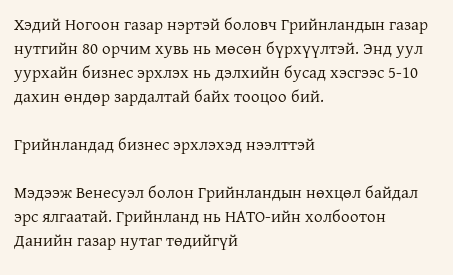Хэдий Ногоон газар нэртэй боловч Грийнландын газар нутгийн 80 орчим хувь нь мөсөн бүрхүүлтэй. Энд уул уурхайн бизнес эрхлэх нь дэлхийн бусад хэсгээс 5-10 дахин өндөр зардалтай байх тооцоо бий.

Грийнландад бизнес эрхлэхэд нээлттэй

Мэдээж Венесуэл болон Грийнландын нөхцөл байдал эрс ялгаатай. Грийнланд нь НАТО-ийн холбоотон Данийн газар нутаг төдийгүй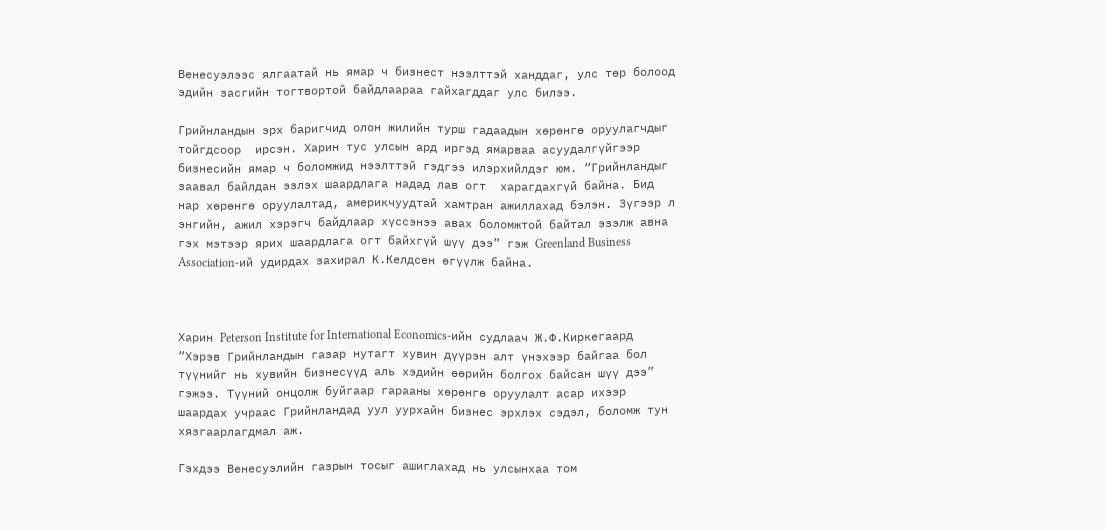Венесуэлээс ялгаатай нь ямар ч бизнест нээлттэй ханддаг, улс төр болоод эдийн засгийн тогтвортой байдлаараа гайхагддаг улс билээ.

Грийнландын эрх баригчид олон жилийн турш гадаадын хөрөнгө оруулагчдыг тойгдсоор  ирсэн. Харин тус улсын ард иргэд ямарваа асуудалгүйгээр бизнесийн ямар ч боломжид нээлттэй гэдгээ илэрхийлдэг юм. “Грийнландыг заавал байлдан эзлэх шаардлага надад лав огт  харагдахгүй байна. Бид нар хөрөнгө оруулалтад, америкчуудтай хамтран ажиллахад бэлэн. Зүгээр л энгийн, ажил хэрэгч байдлаар хүссэнээ авах боломжтой байтал эзэлж авна гэх мэтээр ярих шаардлага огт байхгүй шүү дээ” гэж Greenland Business Association-ий удирдах захирал К.Келдсен өгүүлж байна.



Харин Peterson Institute for International Economics-ийн судлаач Ж.Ф.Киркегаард “Хэрэв Грийнландын газар нутагт хувин дүүрэн алт үнэхээр байгаа бол түүнийг нь хувийн бизнесүүд аль хэдийн өөрийн болгох байсан шүү дээ” гэжээ. Түүний онцолж буйгаар гарааны хөрөнгө оруулалт асар ихээр шаардах учраас Грийнландад уул уурхайн бизнес эрхлэх сэдэл, боломж тун хязгаарлагдмал аж.

Гэхдээ Венесуэлийн газрын тосыг ашиглахад нь улсынхаа том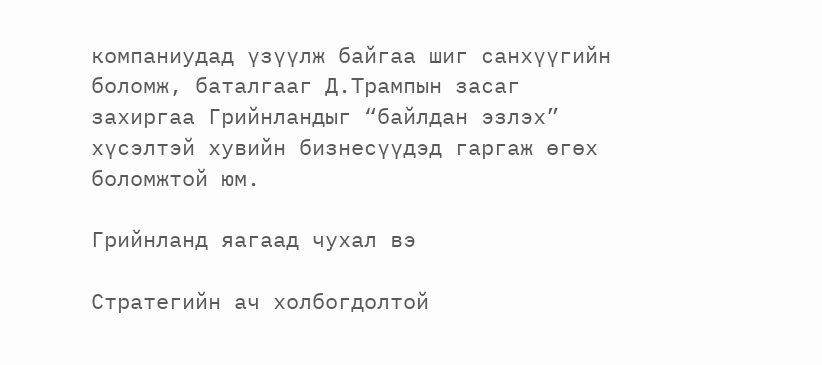компаниудад үзүүлж байгаа шиг санхүүгийн боломж, баталгааг Д.Трампын засаг захиргаа Грийнландыг “байлдан эзлэх” хүсэлтэй хувийн бизнесүүдэд гаргаж өгөх боломжтой юм.

Грийнланд яагаад чухал вэ

Стратегийн ач холбогдолтой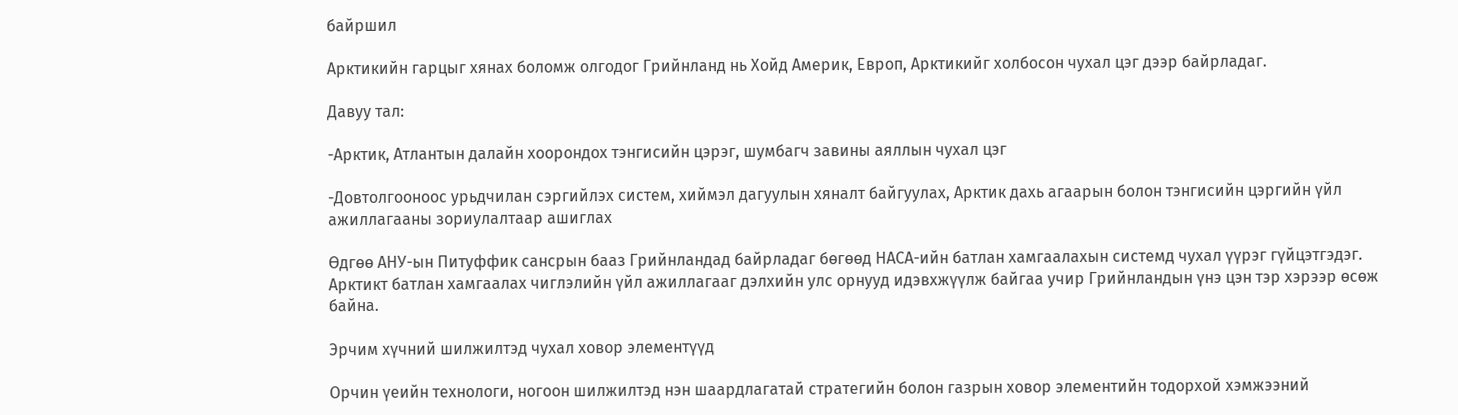байршил

Арктикийн гарцыг хянах боломж олгодог Грийнланд нь Хойд Америк, Европ, Арктикийг холбосон чухал цэг дээр байрладаг.

Давуу тал:

-Арктик, Атлантын далайн хоорондох тэнгисийн цэрэг, шумбагч завины аяллын чухал цэг

-Довтолгооноос урьдчилан сэргийлэх систем, хиймэл дагуулын хяналт байгуулах, Арктик дахь агаарын болон тэнгисийн цэргийн үйл ажиллагааны зориулалтаар ашиглах

Өдгөө АНУ-ын Питуффик сансрын бааз Грийнландад байрладаг бөгөөд НАСА-ийн батлан хамгаалахын системд чухал үүрэг гүйцэтгэдэг. Арктикт батлан хамгаалах чиглэлийн үйл ажиллагааг дэлхийн улс орнууд идэвхжүүлж байгаа учир Грийнландын үнэ цэн тэр хэрээр өсөж байна.

Эрчим хүчний шилжилтэд чухал ховор элементүүд

Орчин үеийн технологи, ногоон шилжилтэд нэн шаардлагатай стратегийн болон газрын ховор элементийн тодорхой хэмжээний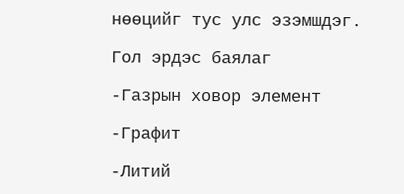нөөцийг тус улс эзэмшдэг.

Гол эрдэс баялаг

-Газрын ховор элемент

-Графит

-Литий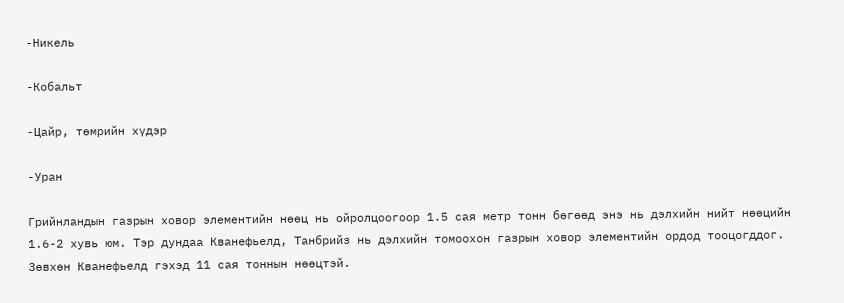-Никель

-Кобальт

-Цайр, төмрийн хүдэр

-Уран

Грийнландын газрын ховор элементийн нөөц нь ойролцоогоор 1.5 сая метр тонн бөгөөд энэ нь дэлхийн нийт нөөцийн 1.6-2 хувь юм. Тэр дундаа Кванефьелд, Танбрийз нь дэлхийн томоохон газрын ховор элементийн ордод тооцогддог. Зөвхөн Кванефьелд гэхэд 11 сая тоннын нөөцтэй.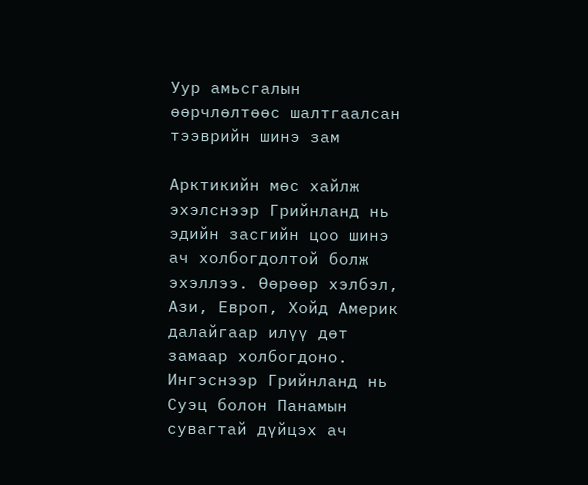Уур амьсгалын өөрчлөлтөөс шалтгаалсан тээврийн шинэ зам

Арктикийн мөс хайлж эхэлснээр Грийнланд нь эдийн засгийн цоо шинэ ач холбогдолтой болж эхэллээ. Өөрөөр хэлбэл, Ази, Европ, Хойд Америк далайгаар илүү дөт замаар холбогдоно. Ингэснээр Грийнланд нь Суэц болон Панамын сувагтай дүйцэх ач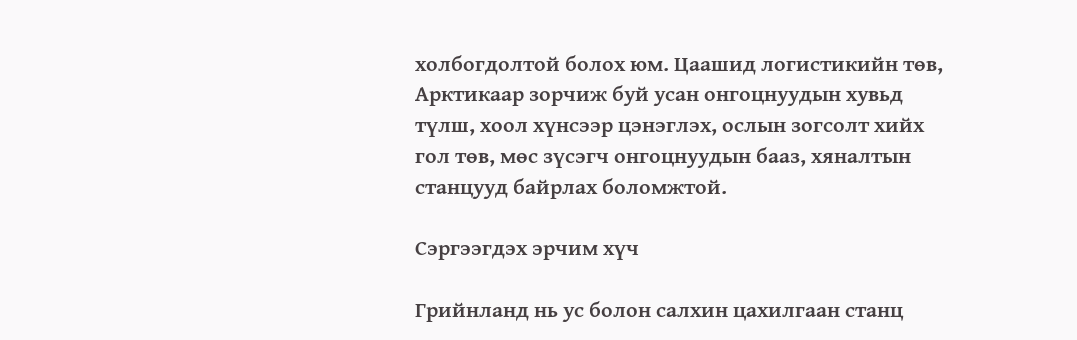холбогдолтой болох юм. Цаашид логистикийн төв, Арктикаар зорчиж буй усан онгоцнуудын хувьд түлш, хоол хүнсээр цэнэглэх, ослын зогсолт хийх гол төв, мөс зүсэгч онгоцнуудын бааз, хяналтын станцууд байрлах боломжтой.

Сэргээгдэх эрчим хүч

Грийнланд нь ус болон салхин цахилгаан станц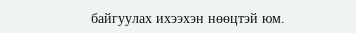байгуулах ихээхэн нөөцтэй юм.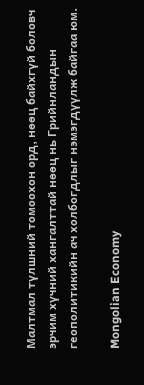Малтмал түлшний томоохон орд, нөөц байхгүй боловч эрчим хүчний хангалттай нөөц нь Грийнландын геополитикийн ач холбогдлыг нэмэгдүүлж байгаа юм.

Mongolian Economy